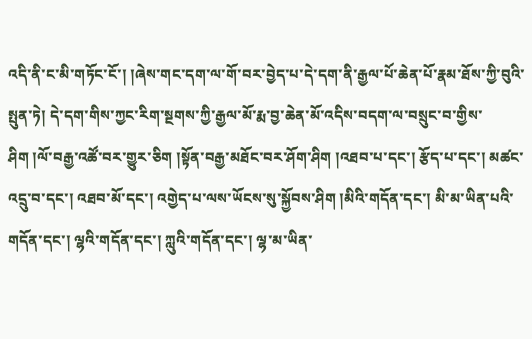འདི་ནི་ང་མི་གཏོང་ངོ་། །ཞེས་གང་དག་ལ་གོ་བར་བྱེད་པ་དེ་དག་ནི་རྒྱལ་པོ་ཆེན་པོ་རྣམ་ཐོས་ཀྱི་བུའི་སྤུན་ཏེ། དེ་དག་གིས་ཀྱང་རིག་སྔགས་ཀྱི་རྒྱལ་མོ་རྨ་བྱ་ཆེན་མོ་འདིས་བདག་ལ་བསྲུང་བ་གྱིས་ཤིག །ལོ་བརྒྱ་འཚོ་བར་གྱུར་ཅིག །སྟོན་བརྒྱ་མཐོང་བར་ཤོག་ཤིག །འཐབ་པ་དང་། རྩོད་པ་དང་། མཚང་འདྲུ་བ་དང་། འཐབ་མོ་དང་། འགྱེད་པ་ལས་ཡོངས་སུ་སྐྱོབས་ཤིག །མིའི་གདོན་དང་། མི་མ་ཡིན་པའི་གདོན་དང་། ལྷའི་གདོན་དང་། ཀླུའི་གདོན་དང་། ལྷ་མ་ཡིན་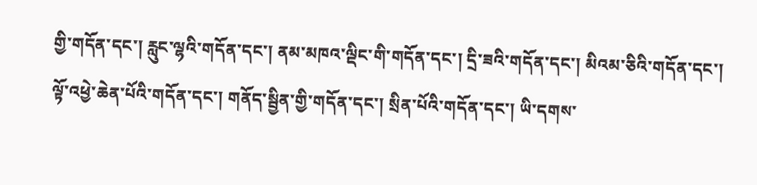གྱི་གདོན་དང་། རླུང་ལྷའི་གདོན་དང་། ནམ་མཁའ་ལྡིང་གི་གདོན་དང་། དྲི་ཟའི་གདོན་དང་། མིའམ་ཅིའི་གདོན་དང་། ལྟོ་འཕྱེ་ཆེན་པོའི་གདོན་དང་། གནོད་སྦྱིན་གྱི་གདོན་དང་། སྲིན་པོའི་གདོན་དང་། ཡི་དགས་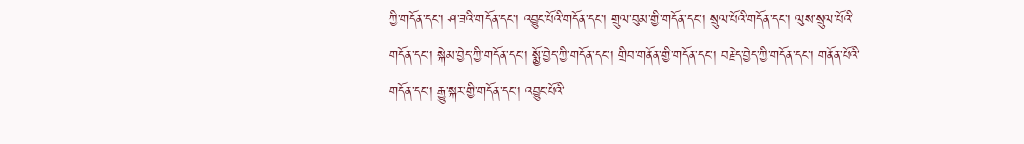ཀྱི་གདོན་དང་། ཤ་ཟའི་གདོན་དང་། འབྱུང་པོའི་གདོན་དང་། གྲུལ་བུམ་གྱི་གདོན་དང་། སྲུལ་པོའི་གདོན་དང་། ལུས་སྲུལ་པོའི་གདོན་དང་། སྐེམ་བྱེད་ཀྱི་གདོན་དང་། སྨྱོ་བྱེད་ཀྱི་གདོན་དང་། གྲིབ་གནོན་གྱི་གདོན་དང་། བརྗེད་བྱེད་ཀྱི་གདོན་དང་། གནོན་པོའི་གདོན་དང་། རྒྱུ་སྐར་གྱི་གདོན་དང་། འབྱུང་པོའི་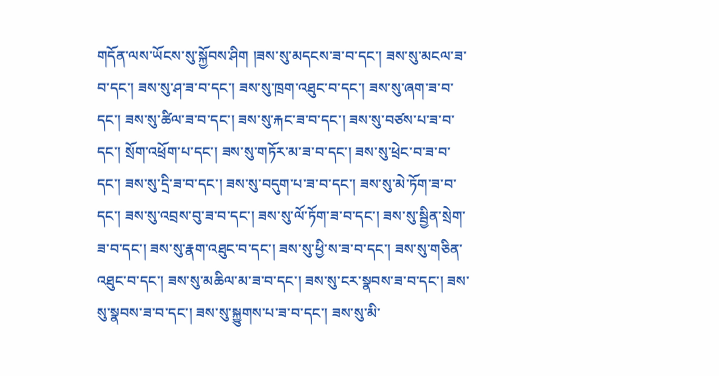གདོན་ལས་ཡོངས་སུ་སྐྱོབས་ཤིག །ཟས་སུ་མདངས་ཟ་བ་དང་། ཟས་སུ་མངལ་ཟ་བ་དང་། ཟས་སུ་ཤ་ཟ་བ་དང་། ཟས་སུ་ཁྲག་འཐུང་བ་དང་། ཟས་སུ་ཞག་ཟ་བ་དང་། ཟས་སུ་ཚིལ་ཟ་བ་དང་། ཟས་སུ་རྐང་ཟ་བ་དང་། ཟས་སུ་བཙས་པ་ཟ་བ་དང་། སྲོག་འཕྲོག་པ་དང་། ཟས་སུ་གཏོར་མ་ཟ་བ་དང་། ཟས་སུ་ཕྲེང་བ་ཟ་བ་དང་། ཟས་སུ་དྲི་ཟ་བ་དང་། ཟས་སུ་བདུག་པ་ཟ་བ་དང་། ཟས་སུ་མེ་ཏོག་ཟ་བ་དང་། ཟས་སུ་འབྲས་བུ་ཟ་བ་དང་། ཟས་སུ་ལོ་ཏོག་ཟ་བ་དང་། ཟས་སུ་སྦྱིན་སྲེག་ཟ་བ་དང་། ཟས་སུ་རྣག་འཐུང་བ་དང་། ཟས་སུ་ཕྱི་ས་ཟ་བ་དང་། ཟས་སུ་གཅིན་འཐུང་བ་དང་། ཟས་སུ་མཆིལ་མ་ཟ་བ་དང་། ཟས་སུ་ངར་སྣབས་ཟ་བ་དང་། ཟས་སུ་སྣབས་ཟ་བ་དང་། ཟས་སུ་སྐྱུགས་པ་ཟ་བ་དང་། ཟས་སུ་མི་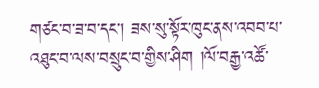གཙང་བ་ཟ་བ་དང་། ཟས་སུ་སྟོར་ཁུང་ནས་འབབ་པ་འཐུང་བ་ལས་བསྲུང་བ་གྱིས་ཤིག །ལོ་བརྒྱ་འཚོ་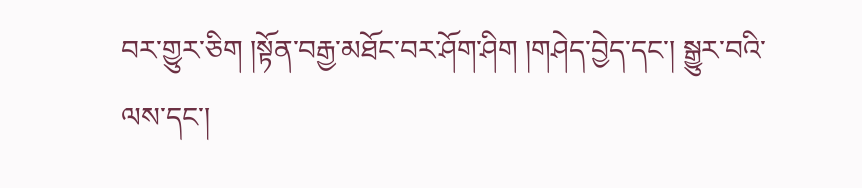བར་གྱུར་ཅིག །སྟོན་བརྒྱ་མཐོང་བར་ཤོག་ཤིག །གཤེད་བྱེད་དང་། སྒྱུར་བའི་ལས་དང་།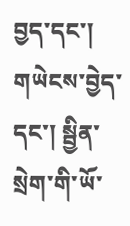བྱད་དང་། གཡེངས་བྱེད་དང་། སྦྱིན་སྲེག་གི་ཡོ་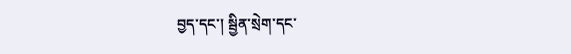བྱད་དང་། སྦྱིན་སྲེག་དང་